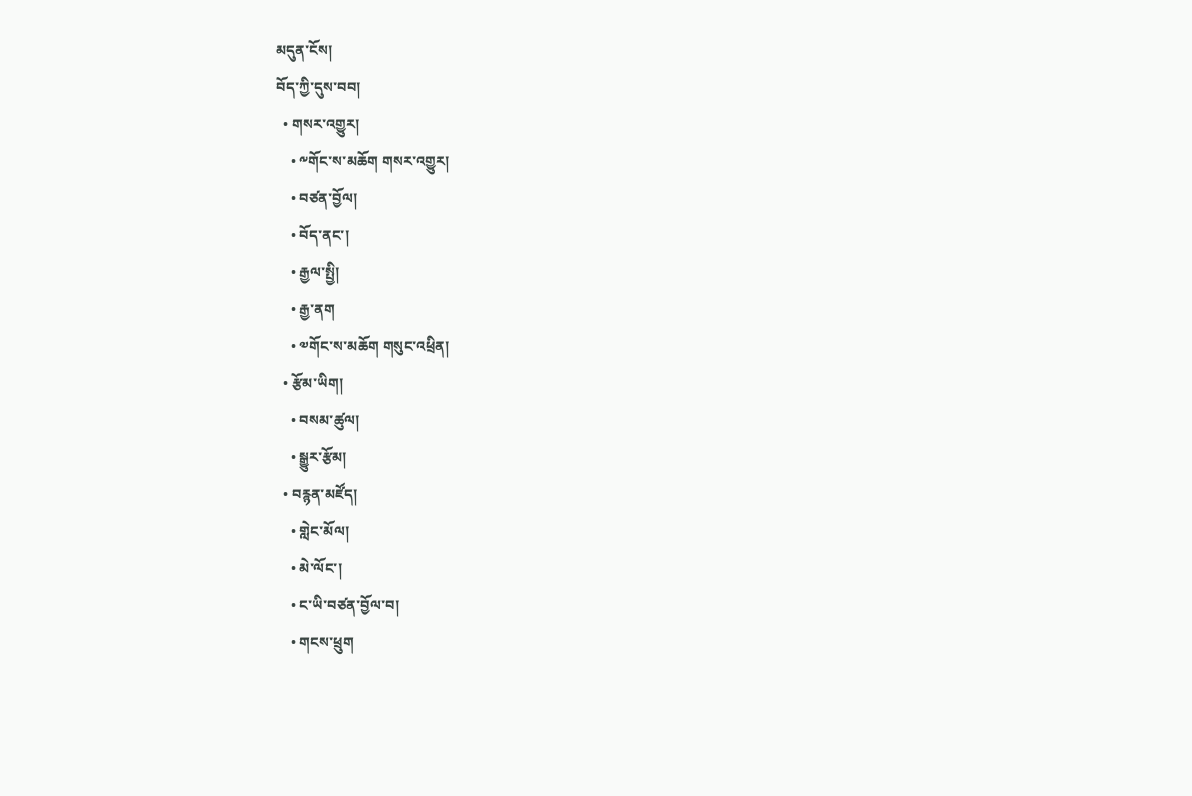མདུན་ངོས།
བོད་ཀྱི་དུས་བབ།
  • གསར་འགྱུར།
    • ༸གོང་ས་མཆོག གསར་འགྱུར།
    • བཙན་བྱོལ།
    • བོད་ནང་།
    • རྒྱལ་སྤྱི།
    • རྒྱ་ནག
    • ༧གོང་ས་མཆོག གསུང་འཕྲིན།
  • རྩོམ་ཡིག།
    • བསམ་ཚུལ།
    • སྒྱུར་རྩོམ།
  • བརྙན་མཛོད།
    • གླེང་མོལ།
    • མེ་ལོང་།
    • ང་ཡི་བཙན་བྱོལ་བ།
    • གངས་ཕྲུག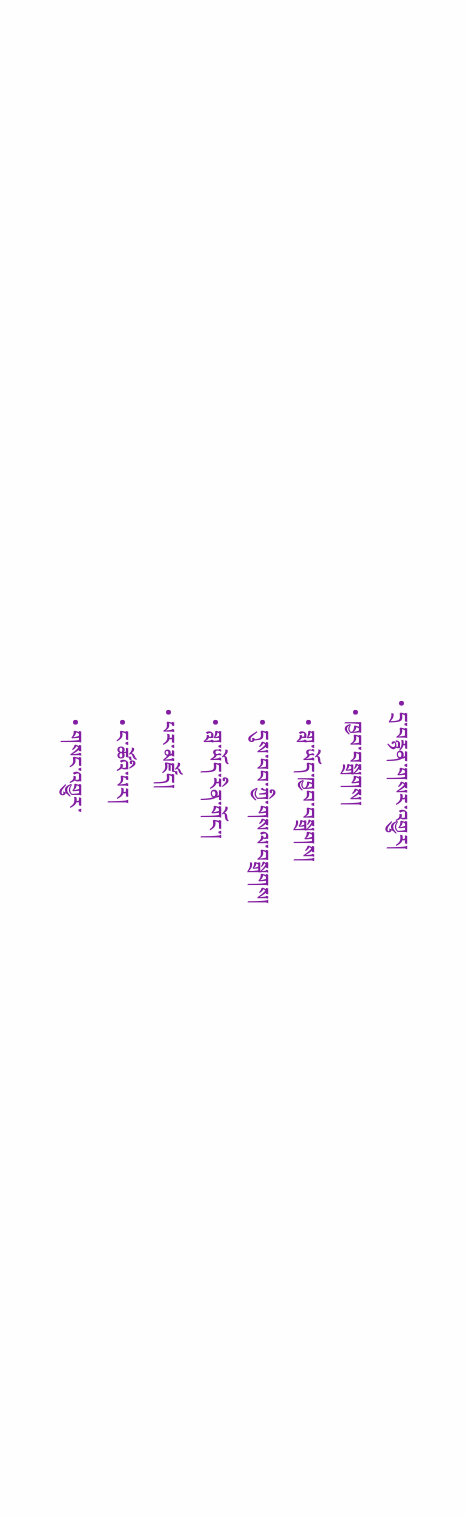• དྲ་བརྙན་གསར་འགྱུར།
  • ཁྱབ་བསྒྲགས།
    • གླ་ཡོད་ཁྱབ་བསྒྲགས།
    • དུས་བབ་ཀྱི་གསལ་བསྒྲགས།
    • གླ་ཡོད་རིན་གོང་།
  • པར་མཛོད།
    • ང་ཚོའི་པར།
    • གསང་འགྱུར་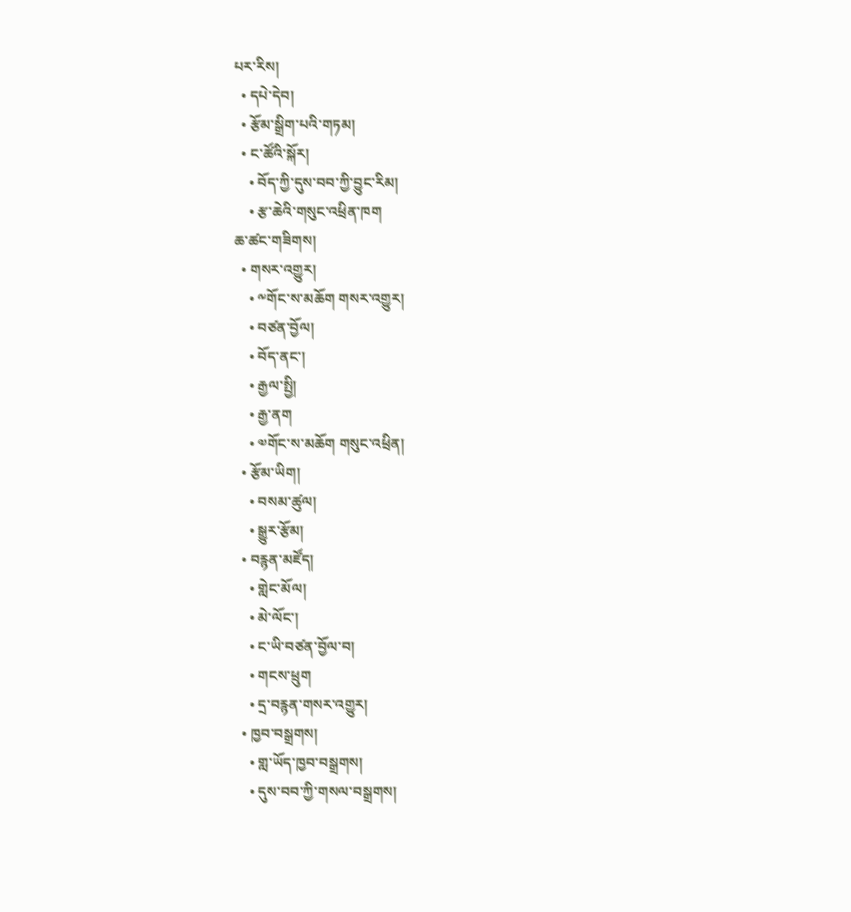པར་རིས།
  • དཔེ་དེབ།
  • རྩོམ་སྒྲིག་པའི་གཏམ།
  • ང་ཚོའི་སྐོར།
    • བོད་ཀྱི་དུས་བབ་ཀྱི་བྱུང་རིམ།
    • རྩ་ཆེའི་གསུང་འཕྲིན་ཁག
ཆ་ཚང་གཟིགས།
  • གསར་འགྱུར།
    • ༸གོང་ས་མཆོག གསར་འགྱུར།
    • བཙན་བྱོལ།
    • བོད་ནང་།
    • རྒྱལ་སྤྱི།
    • རྒྱ་ནག
    • ༧གོང་ས་མཆོག གསུང་འཕྲིན།
  • རྩོམ་ཡིག།
    • བསམ་ཚུལ།
    • སྒྱུར་རྩོམ།
  • བརྙན་མཛོད།
    • གླེང་མོལ།
    • མེ་ལོང་།
    • ང་ཡི་བཙན་བྱོལ་བ།
    • གངས་ཕྲུག
    • དྲ་བརྙན་གསར་འགྱུར།
  • ཁྱབ་བསྒྲགས།
    • གླ་ཡོད་ཁྱབ་བསྒྲགས།
    • དུས་བབ་ཀྱི་གསལ་བསྒྲགས།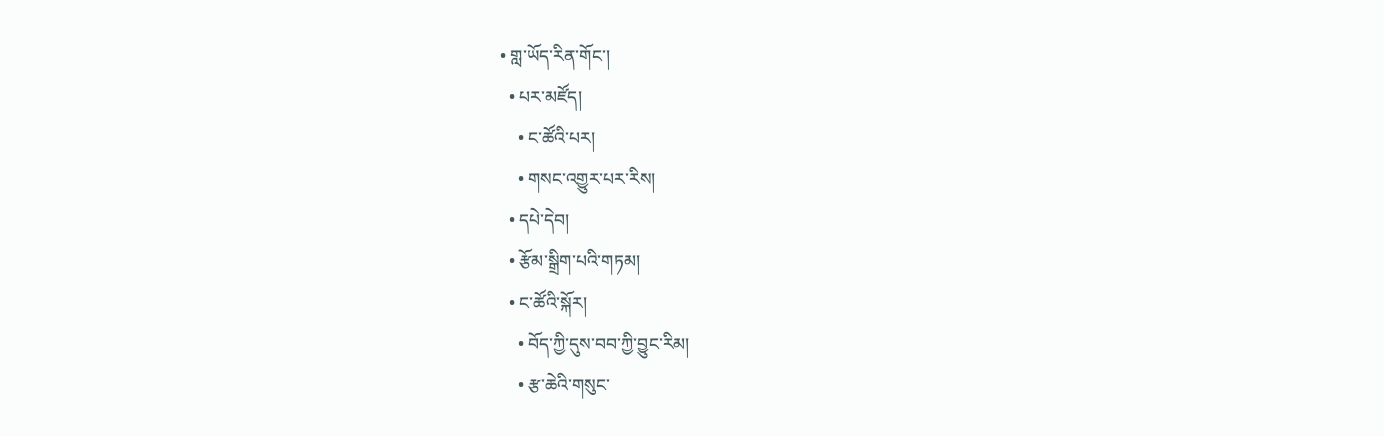• གླ་ཡོད་རིན་གོང་།
  • པར་མཛོད།
    • ང་ཚོའི་པར།
    • གསང་འགྱུར་པར་རིས།
  • དཔེ་དེབ།
  • རྩོམ་སྒྲིག་པའི་གཏམ།
  • ང་ཚོའི་སྐོར།
    • བོད་ཀྱི་དུས་བབ་ཀྱི་བྱུང་རིམ།
    • རྩ་ཆེའི་གསུང་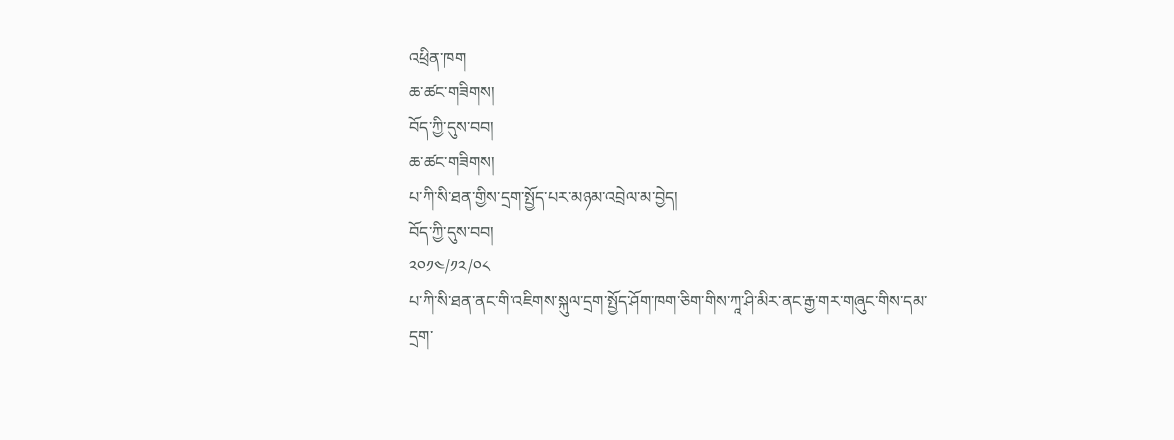འཕྲིན་ཁག
ཆ་ཚང་གཟིགས།
བོད་ཀྱི་དུས་བབ།
ཆ་ཚང་གཟིགས།
པ་ཀི་སི་ཐན་གྱིས་དྲག་སྤྱོད་པར་མཉམ་འབྲེལ་མ་བྱེད།
བོད་ཀྱི་དུས་བབ།
༢༠༡༤/༡༢/༠༨
པ་ཀི་སི་ཐན་ནང་གི་འཇིགས་སྐུལ་དྲག་སྤྱོད་ཤོག་ཁག་ཅིག་གིས་ཀཱ་ཤི་མིར་ནང་རྒྱ་གར་གཞུང་གིས་དམ་དྲག་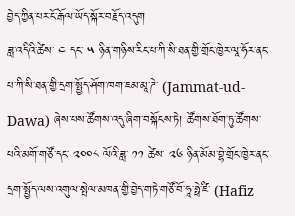བྱེད་ཀྱིན་པར་ངོ་རྒོལ་ཡོད་སྐོར་བརྗོད་འདུག
ཟླ་འདིའི་ཚེས་ ༤ དང་ ༥ ཉིན་གཉིས་རིང་པ་ཀི་སི་ཐན་གྱི་གྲོང་ཁྱེར་ལཱ་ཧོར་ནང་པ་ཀི་སི་ཐན་གྱི་དྲག་སྤྱོད་ཤོག་ཁག་ཇམ་མཱ་ཌེ་ (Jammat-ud-Dawa) ཞེས་པས་ཚོགས་འདུ་ཞིག་བསྐོངས་ཏེ། ཚོགས་ཐོག་ཏུ་ཚོགས་པའི་མགོ་གཙོ་དང་ ༢༠༠༨ ལོའི་ཟླ་ ༡༡ ཚེས་ ༢༦ ཉིན་མོམ་བྷེ་གྲོང་ཁྱེར་ནང་དྲག་སྤྱོད་ལས་འགུལ་སྤེལ་མཁན་གྱི་བྱེད་གཏེ་གཙོ་བོ་ཧཱ་ཧྥེ་ཛི་ (Hafiz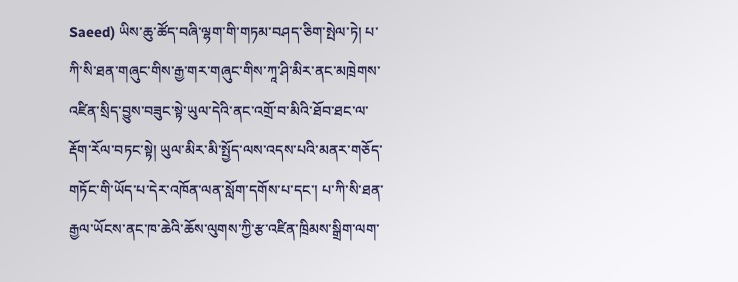Saeed) ཡིས་ཆུ་ཚོད་བཞི་ལྷག་གི་གཏམ་བཤད་ཅིག་སྤེལ་ཏེ། པ་ཀི་སི་ཐན་གཞུང་གིས་རྒྱ་གར་གཞུང་གིས་ཀཱ་ཤི་མིར་ནང་མཁྲེགས་འཛིན་སྲིད་བྱུས་བཟུང་སྟེ་ཡུལ་དེའི་ནང་འགྲོ་བ་མིའི་ཐོབ་ཐང་ལ་རྡོག་རོལ་བཏང་སྟེ། ཡུལ་མིར་མི་སྤྱོད་ལས་འདས་པའི་མནར་གཅོད་གཏོང་གི་ཡོད་པ་དེར་འཁོན་ལན་སློག་དགོས་པ་དང་། པ་ཀི་སི་ཐན་རྒྱལ་ཡོངས་ནང་ཁ་ཆེའི་ཆོས་ལུགས་ཀྱི་རྩ་འཛིན་ཁྲིམས་སྒྲིག་ལག་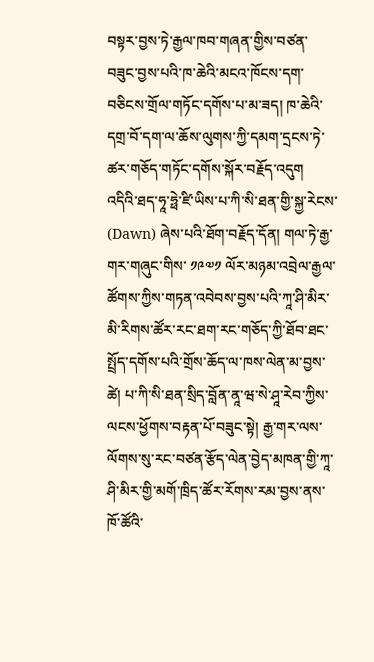བསྟར་བྱས་ཏེ་རྒྱལ་ཁབ་གཞན་གྱིས་བཙན་བཟུང་བྱས་པའི་ཁ་ཆེའི་མངའ་ཁོངས་དག་བཅིངས་གྲོལ་གཏོང་དགོས་པ་མ་ཟད། ཁ་ཆེའི་དགྲ་བོ་དག་ལ་ཆོས་ལུགས་ཀྱི་དམག་དྲངས་ཏེ་ཚར་གཅོད་གཏོང་དགོས་སྐོར་བརྗོད་འདུག
འདིའི་ཐད་ཧཱ་ཧྥེ་ཛི་ཡིས་པ་ཀི་སི་ཐན་གྱི་སྐྱ་རེངས་ (Dawn) ཞེས་པའི་ཐོག་བརྗོད་དོན། གལ་ཏེ་རྒྱ་གར་གཞུང་གིས་ ༡༩༧༡ ལོར་མཉམ་འབྲེལ་རྒྱལ་ཚོགས་ཀྱིས་གཏན་འབེབས་བྱས་པའི་ཀཱ་ཤི་མིར་མི་རིགས་ཚོར་རང་ཐག་རང་གཅོད་ཀྱི་ཐོབ་ཐང་སྤྲོད་དགོས་པའི་གྲོས་ཆོད་ལ་ཁས་ལེན་མ་བྱས་ཚེ། པ་ཀི་སི་ཐན་སྲིད་བློན་ནཱ་ཝ་སེ་ཤཱ་རེབ་ཀྱིས་ལངས་ཕྱོགས་བརྟན་པོ་བཟུང་སྟེ། རྒྱ་གར་ལས་ལོགས་སུ་རང་བཙན་རྩོད་ལེན་བྱེད་མཁན་གྱི་ཀཱ་ཤི་མིར་གྱི་མགོ་ཁྲིད་ཚོར་རོགས་རམ་བྱས་ནས་ཁོ་ཚོའི་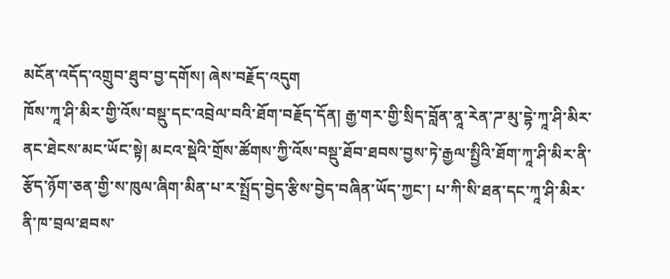མངོན་འདོད་འགྲུབ་ཐུབ་བྱ་དགོས། ཞེས་བརྗོད་འདུག
ཁོས་ཀཱ་ཤི་མིར་གྱི་འོས་བསྡུ་དང་འབྲེལ་བའི་ཐོག་བརྗོད་དོན། རྒྱ་གར་གྱི་སྲིད་བློན་ནཱ་རེན་ཌ་མུ་དྷེ་ཀཱ་ཤི་མིར་ནང་ཐེངས་མང་ཡོང་སྟེ། མངའ་སྡེའི་གྲོས་ཚོགས་ཀྱི་འོས་བསྡུ་ཐོབ་ཐབས་བྱས་ཏེ་རྒྱལ་སྤྱིའི་ཐོག་ཀཱ་ཤི་མིར་ནི་རྩོད་ཉོག་ཅན་གྱི་ས་ཁུལ་ཞིག་མིན་པ་ར་སྤྲོད་བྱེད་རྩིས་བྱེད་བཞིན་ཡོད་ཀྱང་། པ་ཀི་སི་ཐན་དང་ཀཱ་ཤི་མིར་ནི་ཁ་བྲལ་ཐབས་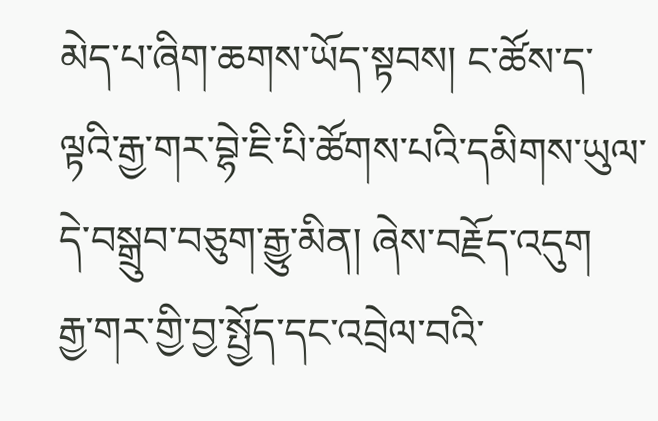མེད་པ་ཞིག་ཆགས་ཡོད་སྟབས། ང་ཚོས་ད་ལྟའི་རྒྱ་གར་བྷེ་ཇི་པི་ཚོགས་པའི་དམིགས་ཡུལ་དེ་བསྒྲུབ་བཅུག་རྒྱུ་མིན། ཞེས་བརྗོད་འདུག
རྒྱ་གར་གྱི་བྱ་སྤྱོད་དང་འབྲེལ་བའི་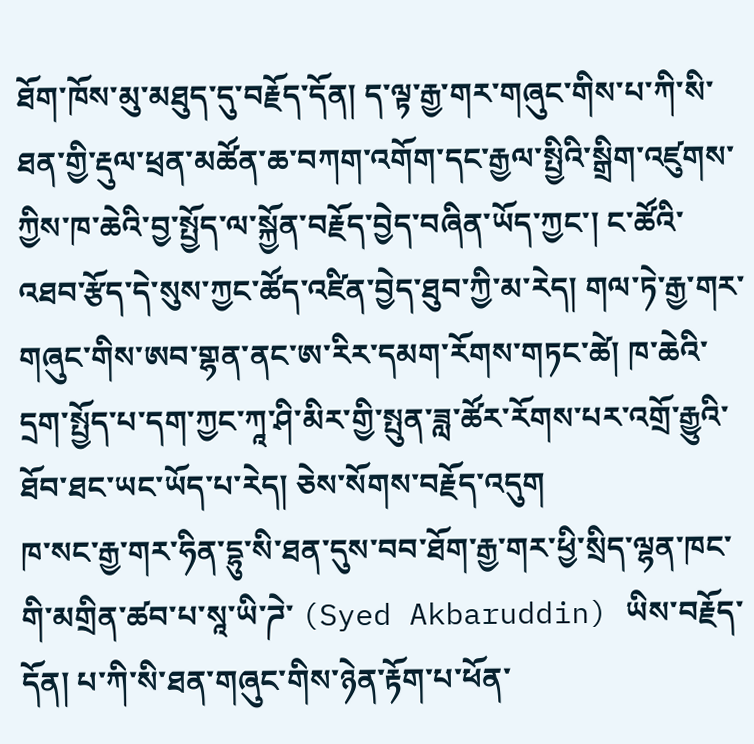ཐོག་ཁོས་མུ་མཐུད་དུ་བརྗོད་དོན། ད་ལྟ་རྒྱ་གར་གཞུང་གིས་པ་ཀི་སི་ཐན་གྱི་རྡུལ་ཕྲན་མཚོན་ཆ་བཀག་འགོག་དང་རྒྱལ་སྤྱིའི་སྒྲིག་འཛུགས་ཀྱིས་ཁ་ཆེའི་བྱ་སྤྱོད་ལ་སྐྱོན་བརྗོད་བྱེད་བཞིན་ཡོད་ཀྱང་། ང་ཚོའི་འཐབ་རྩོད་དེ་སུས་ཀྱང་ཚོད་འཛིན་བྱེད་ཐུབ་ཀྱི་མ་རེད། གལ་ཏེ་རྒྱ་གར་གཞུང་གིས་ཨབ་གྷན་ནང་ཨ་རིར་དམག་རོགས་གཏང་ཚེ། ཁ་ཆེའི་དྲག་སྤྱོད་པ་དག་ཀྱང་ཀཱ་ཤི་མིར་གྱི་སྤུན་ཟླ་ཚོར་རོགས་པར་འགྲོ་རྒྱུའི་ཐོབ་ཐང་ཡང་ཡོད་པ་རེད། ཅེས་སོགས་བརྗོད་འདུག
ཁ་སང་རྒྱ་གར་ཧིན་དྷུ་སི་ཐན་དུས་བབ་ཐོག་རྒྱ་གར་ཕྱི་སྲིད་ལྷན་ཁང་གི་མགྲིན་ཚབ་པ་སཱ་ཡི་ཌེ་ (Syed Akbaruddin) ཡིས་བརྗོད་དོན། པ་ཀི་སི་ཐན་གཞུང་གིས་ཉེན་རྟོག་པ་ཕོན་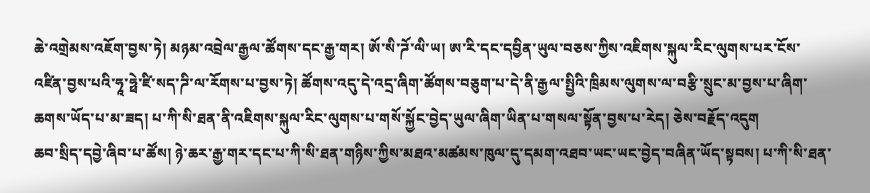ཆེ་འགྲེམས་འཇོག་བྱས་ཏེ། མཉམ་འབྲེལ་རྒྱལ་ཚོགས་དང་རྒྱ་གར། ཨོ་སི་ཌོ་ལི་ཡ། ཨ་རི་དང་དབྱིན་ཡུལ་བཅས་ཀྱིས་འཇིགས་སྐུལ་རིང་ལུགས་པར་ངོས་འཛིན་བྱས་པའི་ཧཱ་ཧྥེ་ཛི་སད་ཌི་ལ་རོགས་པ་བྱས་ཏེ། ཚོགས་འདུ་དེ་འདྲ་ཞིག་ཚོགས་བཅུག་པ་དེ་ནི་རྒྱལ་སྤྱིའི་ཁྲིམས་ལུགས་ལ་བརྩི་སྲུང་མ་བྱས་པ་ཞིག་ཆགས་ཡོད་པ་མ་ཟད། པ་ཀི་སི་ཐན་ནི་འཇིགས་སྐུལ་རིང་ལུགས་པ་གསོ་སྐྱོང་བྱེད་ཡུལ་ཞིག་ཡིན་པ་གསལ་སྟོན་བྱས་པ་རེད། ཅེས་བརྗོད་འདུག
ཆབ་སྲིད་དབྱེ་ཞིབ་པ་ཚོས། ཉེ་ཆར་རྒྱ་གར་དང་པ་ཀི་སི་ཐན་གཉིས་ཀྱིས་མཐའ་མཚམས་ཁུལ་དུ་དམག་འཐབ་ཡང་ཡང་བྱེད་བཞིན་ཡོད་སྟབས། པ་ཀི་སི་ཐན་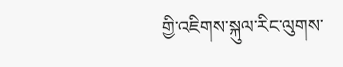གྱི་འཇིགས་སྐུལ་རིང་ལུགས་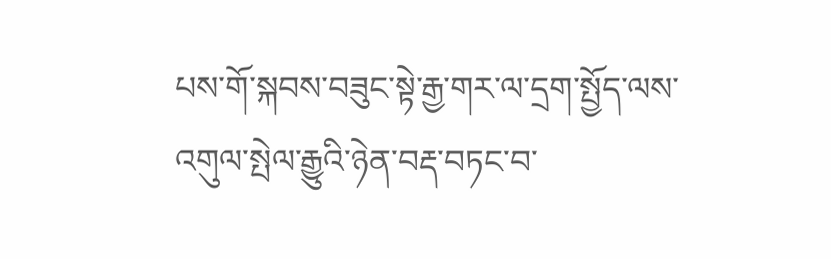པས་གོ་སྐབས་བཟུང་སྟེ་རྒྱ་གར་ལ་དྲག་སྤྱོད་ལས་འགུལ་སྤེལ་རྒྱུའི་ཉེན་བརྡ་བཏང་བ་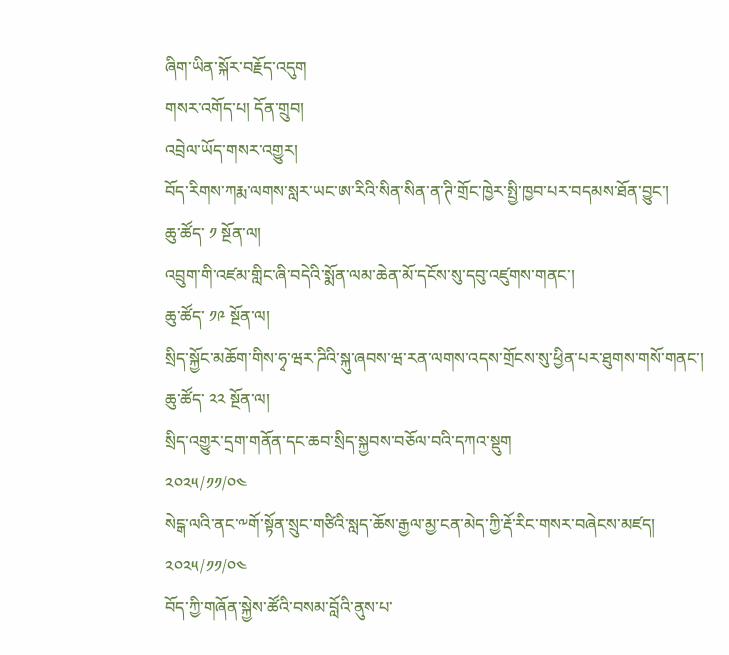ཞིག་ཡིན་སྐོར་བརྗོད་འདུག
གསར་འགོད་པ། དོན་གྲུབ།
འབྲེལ་ཡོད་གསར་འགྱུར།
བོད་རིགས་ཀརྨ་ལགས་སླར་ཡང་ཨ་རིའི་སིན་སིན་ན་ཊི་གྲོང་ཁྱེར་སྤྱི་ཁྱབ་པར་བདམས་ཐོན་བྱུང་།
ཆུ་ཚོད་ ༡ སྔོན་ལ།
འབྲུག་གི་འཛམ་གླིང་ཞི་བདེའི་སྨོན་ལམ་ཆེན་མོ་དངོས་སུ་དབུ་འཛུགས་གནང་།
ཆུ་ཚོད་ ༡༩ སྔོན་ལ།
སྲིད་སྐྱོང་མཆོག་གིས་ཧྭ་ཝར་ཌིའི་སྐུ་ཞབས་ཝ་རན་ལགས་འདས་གྲོངས་སུ་ཕྱིན་པར་ཐུགས་གསོ་གནང་།
ཆུ་ཚོད་ ༢༢ སྔོན་ལ།
སྲིད་འགྱུར་དྲག་གནོན་དང་ཆབ་སྲིད་སྐྱབས་བཅོལ་བའི་དཀའ་སྡུག
༢༠༢༥/༡༡/༠༤
སེངྒ་ལའི་ནང་༸གོ་སྟོན་སྲུང་གཙིའི་སླད་ཆོས་རྒྱལ་མྱ་ངན་མེད་ཀྱི་རྡོ་རིང་གསར་བཞེངས་མཛད།
༢༠༢༥/༡༡/༠༤
བོད་ཀྱི་གཞོན་སྐྱེས་ཚོའི་བསམ་བློའི་ནུས་པ་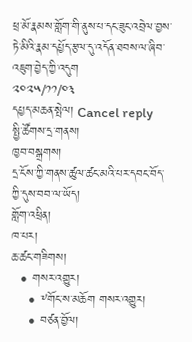ཕྲ་མོ་རྣམས་གློག་གི་ནུས་པ་དང་ཟུང་འབྲེལ་བྱས་ཏེ་མིའི་རྣམ་དཔྱོད་རྩལ་དུ་འདོན་ཐབས་ལ་ཞིབ་འཇུག་བྱེད་ཀྱི་འདུག
༢༠༢༥/༡༡/༠༣
དཔྱད་མཆན་སྤེལ། Cancel reply
སྤྱི་ཚོགས་དྲ་གནས།
ཁྱབ་བསྒྲགས།
དྲ་ངོས་ཀྱི་གནས་ཚུལ་ཚང་མའི་པར་དབང་བོད་ཀྱི་དུས་བབ་ལ་ཡོད།
གློག་འཕྲིན།
ཁ་པར།
ཆ་ཚང་གཟིགས།
  • གསར་འགྱུར།
    • ༸གོང་ས་མཆོག གསར་འགྱུར།
    • བཙན་བྱོལ།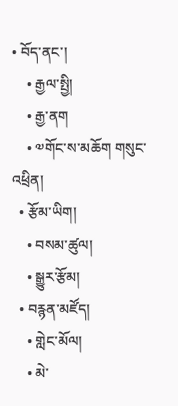• བོད་ནང་།
    • རྒྱལ་སྤྱི།
    • རྒྱ་ནག
    • ༧གོང་ས་མཆོག གསུང་འཕྲིན།
  • རྩོམ་ཡིག།
    • བསམ་ཚུལ།
    • སྒྱུར་རྩོམ།
  • བརྙན་མཛོད།
    • གླེང་མོལ།
    • མེ་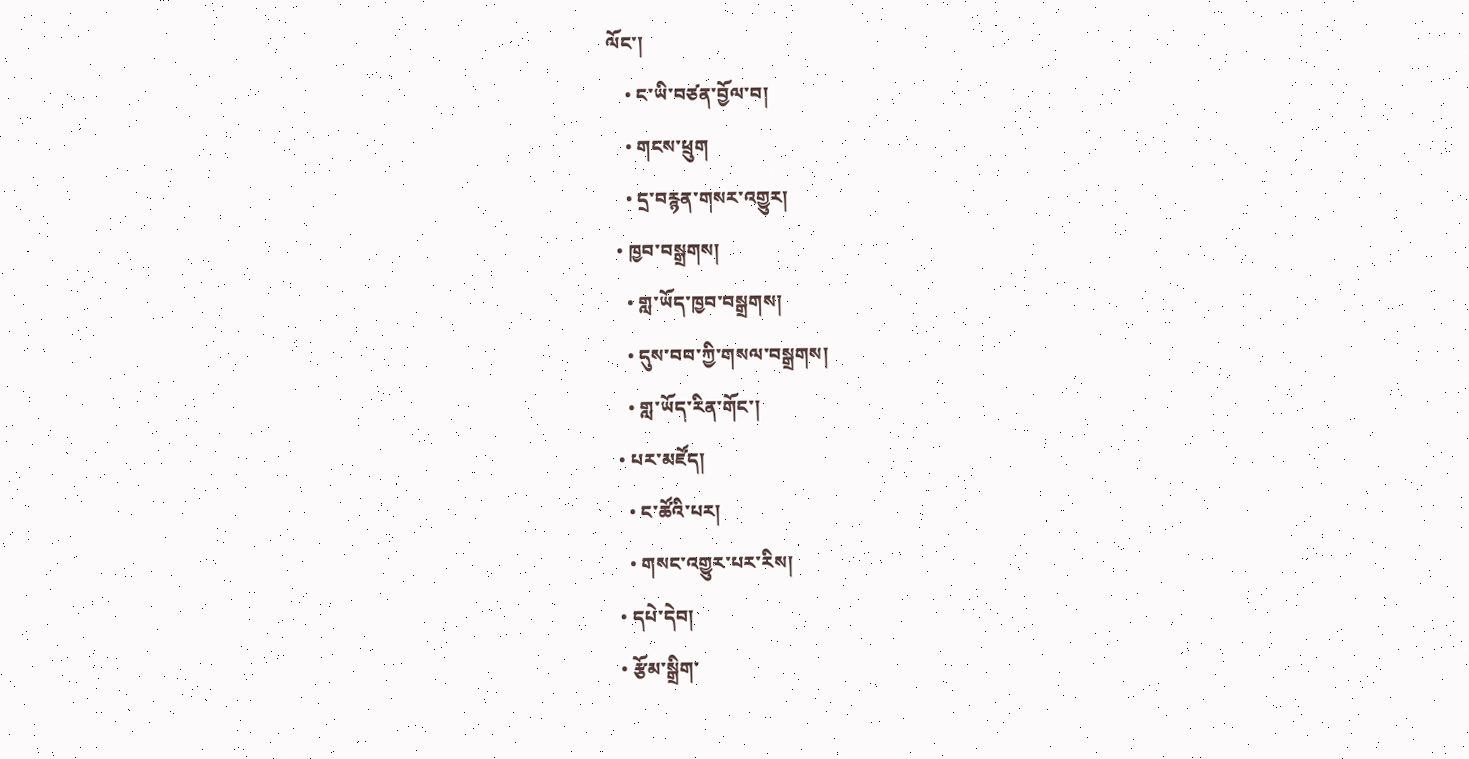ལོང་།
    • ང་ཡི་བཙན་བྱོལ་བ།
    • གངས་ཕྲུག
    • དྲ་བརྙན་གསར་འགྱུར།
  • ཁྱབ་བསྒྲགས།
    • གླ་ཡོད་ཁྱབ་བསྒྲགས།
    • དུས་བབ་ཀྱི་གསལ་བསྒྲགས།
    • གླ་ཡོད་རིན་གོང་།
  • པར་མཛོད།
    • ང་ཚོའི་པར།
    • གསང་འགྱུར་པར་རིས།
  • དཔེ་དེབ།
  • རྩོམ་སྒྲིག་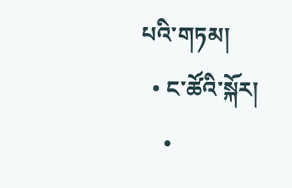པའི་གཏམ།
  • ང་ཚོའི་སྐོར།
    •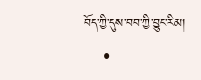བོད་ཀྱི་དུས་བབ་ཀྱི་བྱུང་རིམ།
    •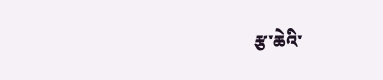རྩ་ཆེའི་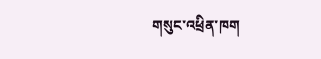གསུང་འཕྲིན་ཁག